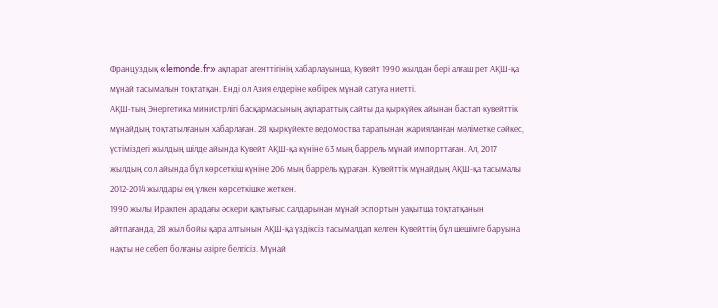Француздық «lemonde.fr» ақпарат агенттігінің хабарлауынша, Кувейт 1990 жылдан бері алғаш рет АҚШ-қа мұнай тасымалын тоқтатқан. Енді ол Азия елдеріне көбірек мұнай сатуға ниетті.
АҚШ-тың Энергетика министрлігі басқармасының ақпараттық сайты да қыркүйек айынан бастап кувейттік мұнайдың тоқтатылғанын хабарлаған. 28 қыркүйекте ведомоства тарапынан жарияланған мәліметке сәйкес, үстіміздегі жылдың шілде айында Кувейт АҚШ-қа күніне 63 мың баррель мұнай импорттаған. Ал, 2017 жылдың сол айында бұл көрсеткіш күніне 206 мың баррель құраған. Кувейттік мұнайдың АҚШ-қа тасымалы 2012-2014 жылдары ең үлкен көрсеткішке жеткен.
1990 жылы Иракпен арадағы әскери қақтығыс салдарынан мұнай эспортын уақытша тоқтатқанын айтпағанда, 28 жыл бойы қара алтынын АҚШ-қа үздіксіз тасымалдап келген Кувейттің бұл шешімге баруына нақты не себеп болғаны әзірге белгісіз. Мұнай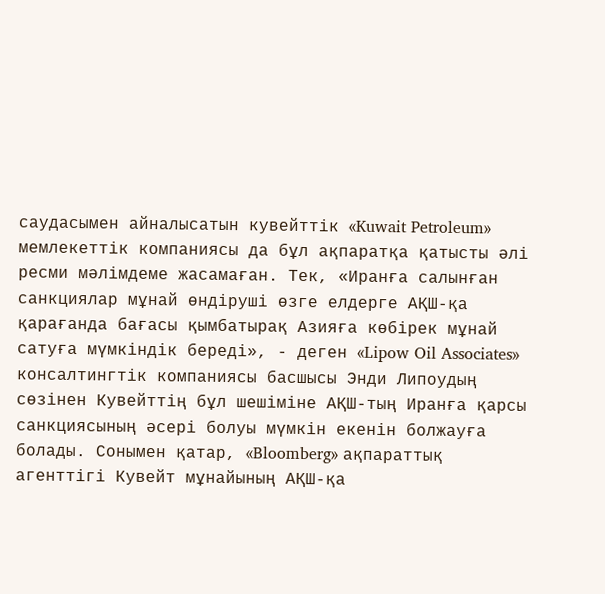саудасымен айналысатын кувейттік «Kuwait Petroleum» мемлекеттік компаниясы да бұл ақпаратқа қатысты әлі ресми мәлімдеме жасамаған. Тек, «Иранға салынған санкциялар мұнай өндіруші өзге елдерге АҚШ-қа қарағанда бағасы қымбатырақ Азияға көбірек мұнай сатуға мүмкіндік береді», - деген «Lipow Oil Associates» консалтингтік компаниясы басшысы Энди Липоудың сөзінен Кувейттің бұл шешіміне АҚШ-тың Иранға қарсы санкциясының әсері болуы мүмкін екенін болжауға болады. Сонымен қатар, «Bloomberg» ақпараттық агенттігі Кувейт мұнайының АҚШ-қа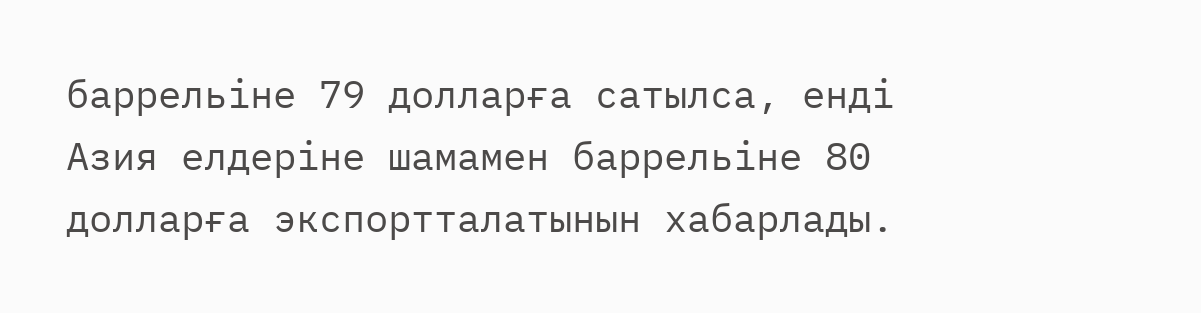баррельіне 79 долларға сатылса, енді Азия елдеріне шамамен баррельіне 80 долларға экспортталатынын хабарлады.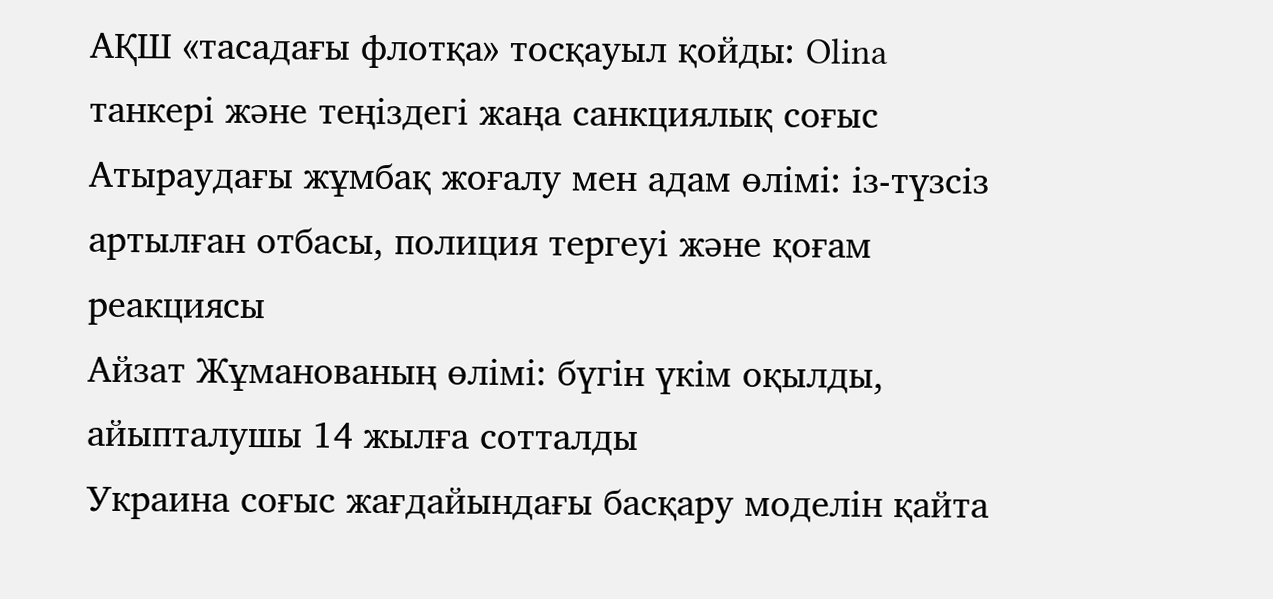АҚШ «тасадағы флотқа» тосқауыл қойды: Olina танкері және теңіздегі жаңа санкциялық соғыс
Атыраудағы жұмбақ жоғалу мен адам өлімі: із-түзсіз артылған отбасы, полиция тергеуі және қоғам реакциясы
Айзат Жұманованың өлімі: бүгін үкім оқылды, айыпталушы 14 жылға сотталды
Украина соғыс жағдайындағы басқару моделін қайта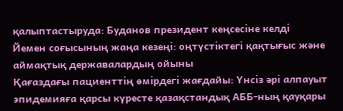қалыптастыруда: Буданов президент кеңсесіне келді
Йемен соғысының жаңа кезеңі: оңтүстіктегі қақтығыс және аймақтық державалардың ойыны
Қағаздағы пациенттің өмірдегі жағдайы: Үнсіз әрі алпауыт эпидемияға қарсы күресте қазақстандық АББ-ның қауқары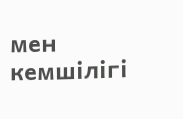мен кемшілігі